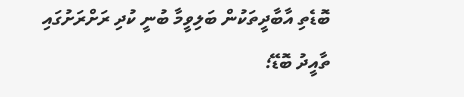ބޮޑެތި އާބާދީތަކުން ބަލިވީމާ ބުނީ ކުދި ރަށްރަށުގައި ތާއީދު ބޮޑޭ؛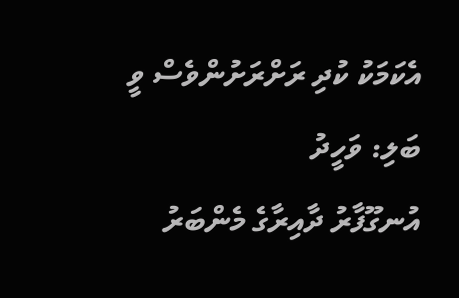އެކަމަކު ކުދި ރަށްރަށުންވެސް ވީ ބަލި: ވަހީދު
އުނގޫފާރު ދާއިރާގެ މެންބަރު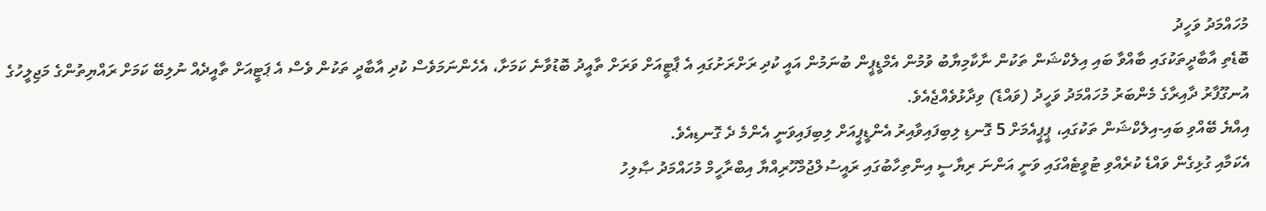މުހައްމަދު ވަހީދު
ބޮޑެތި އާބާދީތަކުގައި ބާއްވާ ބައި އިލެކްޝަން ތަކުން ނާކާމިޔާބު ވުމުން އެމްޑީޕީން ބުނަމުން އައީ ކުދި ރަށްރަށުގައި އެ ޕާޓީއަށް ވަރަށް ތާއީދު ބޮޑުވާނެ ކަމަށާ، އެހެންނަމަވެސް ކުދި އާބާދީ ތަކުން ވެސް އެ ޕަޓީއަށް ތާއީދެއް ނުލިބޭ ކަމަށް ރައްޔިތުންގެ މަޖިލީހުގެ އުނގޫފާރު ދާއިރާގެ މެންބަރު މުހައްމަދު ވަހީދު (ވައްޑެ) ވިދާޅުވެއްޖެއެވެ.
އިއްޔެ ބޭއްވި ބައި-އިލެކްޝަން ތަކުގައި، ޕީޕީއެމަށް 5 ގޮނޑި ލިބިފައިވާއިރު އެންޑީޕީއަށް ލިބިފައިވަނީ އެންމެ ދެ ގޮނޑިއެވެ.
އެކަމާއި ގުޅިގެން ވައްޑެ ކުރެއްވި ޓުވީޓެއްގައި ވަނީ އަންނަ ރިޔާސީ އިންތިހާބުގައި ރައީސުލްޖުމްހޫރިއްޔާ އިބްރާހީމް މުހައްމަދު ޞާލިހު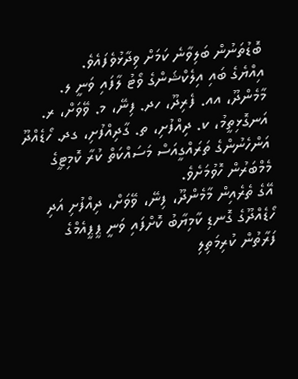ބޮޑުތަނުން ބަލިވާނެ ކަމަށް ވިދާޅުވެފައެވެ.
އިއްޔެގެ ބައި އިލެކްޝަންގެ ވޯޓު ލާފައި ވަނީ ލ. މާމެންދޫ، އއ. ފެރިދޫ، ހދ. ފިނޭ، މ. ވޭވަށް، ރ. އަނގޮޅިތީމު، ކ. ދިއްފުށި، ތ. ގާދިއްފުށި، ގދ. ހޯޑެއްދޫ އަންހެނުންގެ ތަރައްގީއަސް މަސައްކަތް ކުރާ ކޮމިޓީގެ މެމްބަރުން ހޮވުމަށެވެ.
އޭގެ ތެރެއިން މާމެންދޫ، ފިނޭ، ވޭވަށް، ދިއްފުށި އަދި ހޯޑެއްދޫގެ ގޮނޑި ކާމިޔާބު ކޮށްފައި ވަނީ ޕީޕީއެމްގެ ފަރާތުން ކުރިމަތިލި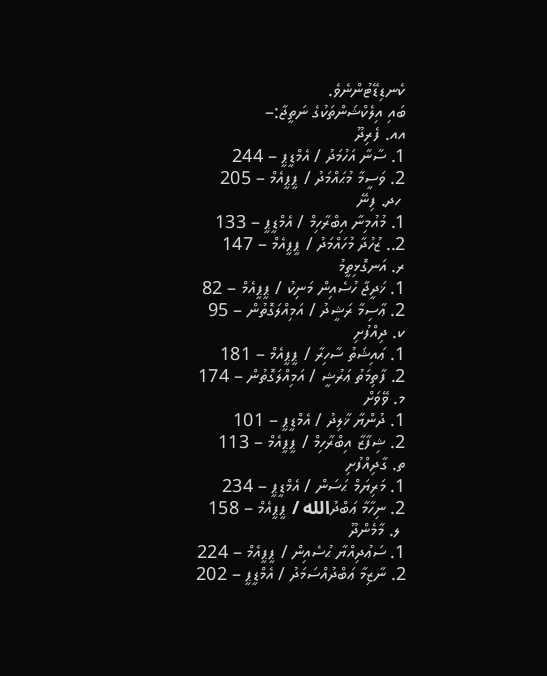ކެނޑިޑޭޓުންނެވެ.
ބައި އިލެކްޝަންތަކުގެ ނަތީޖާ:–
އއ. ފެރިދޫ
1. ސާނާ އަހުމަދު / އެމްޑީޕީ – 244
2. ވަސީމާ މުޙައްމަދު / ޕީޕީއެމް – 205
 ހދ. ފިނޭ
1. މުއުމިނާ އިބްރާހިމް / އެމްޑީޕީ – 133
2.. ޒުހުދާ މުހައްމަދު / ޕީޕީއެމް – 147
ރ. އަނގޮޅިތީމު
1. ޚަދީޖާ ހުސެއިން މަނިކު / ޕީޕީއެމް – 82
2. ޢާސިމާ ރަޝީދު / އަމިއްލަގޮތުން – 95
ކ. ދިއްފުށި
1. ޢައިޝަތު ސާހިރާ / ޕީޕީއެމް – 181
2. ފާތިމަތު ޢަރުޝީ / އަމިއްލަގޮތުން – 174
މ. ވޭވަށް
1. ދުންޔާ ޚާލިދު / އެމްޑީޕީ – 101
2. ޝިފާޒާ އިބްރާހިމް / ޕީޕީއެމް – 113
ތ. ގާދިއްފުށި
1. މަރިޔަމް ޙަސަން / އެމްޑީޕީ – 234
2. ނިހާމާ ޢަބްދުالله / ޕީޕީއެމް – 158
 ލ. މާމެންދޫ
1. ސަޢުދިއްޔާ ޙުސެއިން / ޕީޕީއެމް – 224
2. ނާޒިމާ ޢަބްދުއްސަމަދު / އެމްޑީޕީ – 202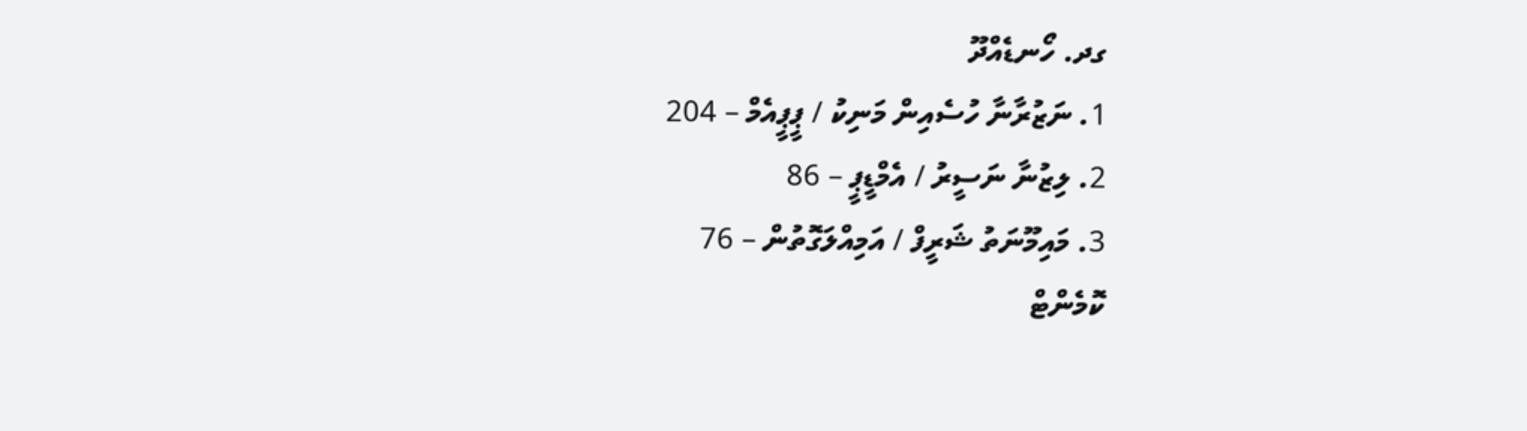ގދ. ހޯނޑެއްދޫ
1. ނަޒުރާނާ ހުސެއިން މަނިކު / ޕީޕީއެމް – 204
2. ލިޒުނާ ނަސީރު / އެމްޑީޕީ – 86
3. މައިމޫނަތު ޝަރީފް / އަމިއްލަގޮތުން – 76
ކޮމެންޓް